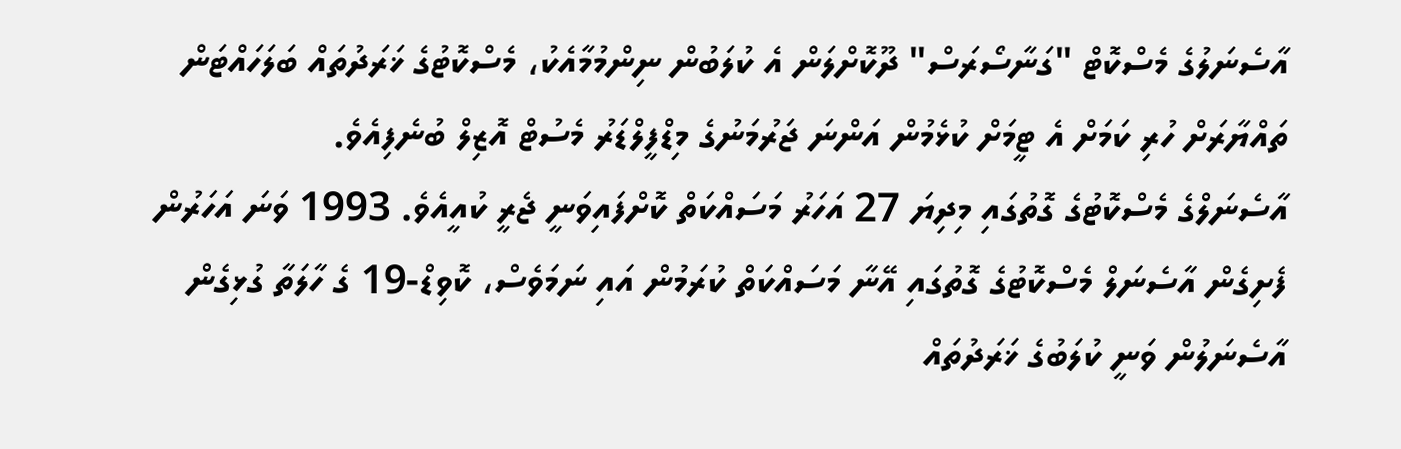އާސެނަލުގެ މެސްކޮޓް "ގަނާސޯރަސް" ދޫކޮށްލަން އެ ކުލަބުން ނިންމުމާއެކު، މެސްކޮޓުގެ ޚަރަދުތައް ބަލަހައްޓަން ތައްޔާރަށް ހުރި ކަމަށް އެ ޓީމަށް ކުޅެމުން އަންނަ ޖަރުމަނުގެ މިޑްފީލްޑަރު މެސުޓް އޮޒިލް ބުނެފިއެވެ.
އާސެނަލްގެ މެސްކޮޓުގެ ގޮތުގައި މިދިޔަ 27 އަހަރު މަސައްކަތް ކޮށްފައިވަނީ ޖެރީ ކުއީއެވެ. 1993 ވަނަ އަހަރުން ފެށިގެން އާސެނަލް މެސްކޮޓުގެ ގޮތުގައި އޭނާ މަސައްކަތް ކުރަމުން އައި ނަމަވެސް، ކޮވިޑް-19 ގެ ހާލަތާ ގުޅިގެން އާސެނަލުން ވަނީ ކުލަބުގެ ޚަރަދުތައް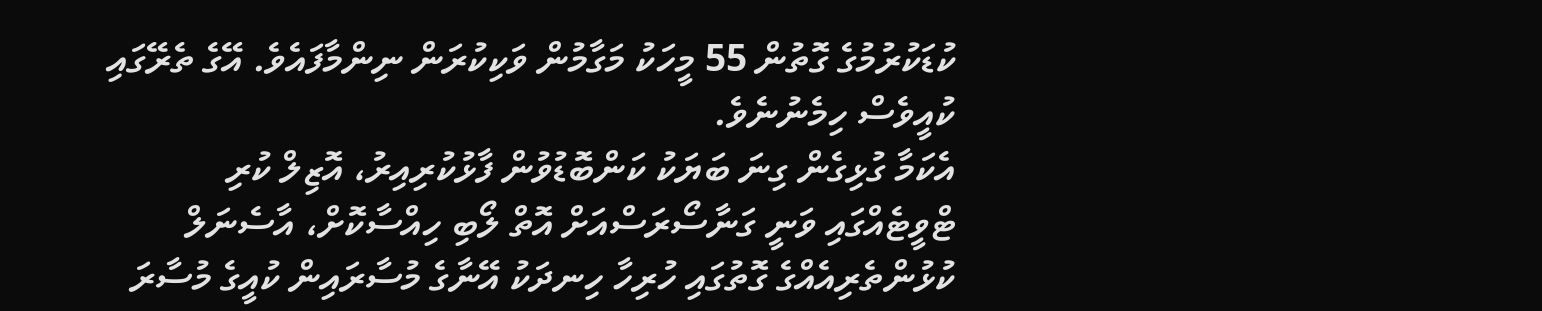ކުޑަކުރުމުގެ ގޮތުން 55 މީހަކު މަގާމުން ވަކިކުރަން ނިންމާފައެވެ. އޭގެ ތެރޭގައި ކުއީވެސް ހިމެނުނެވެ.
އެކަމާ ގުޅިގެން ގިނަ ބަޔަކު ކަންބޮޑުވުން ފާޅުކުރިއިރު، އޮޒިލް ކުރި ޓްވީޓެއްގައި ވަނީ ގަނާސޯރަސްއަށް އޮތް ލޯބި ހިއްސާކޮށް، އާސެނަލް ކުޅުންތެރިއެއްގެ ގޮތުގައި ހުރިހާ ހިނދަކު އޭނާގެ މުސާރައިން ކުއީގެ މުސާރަ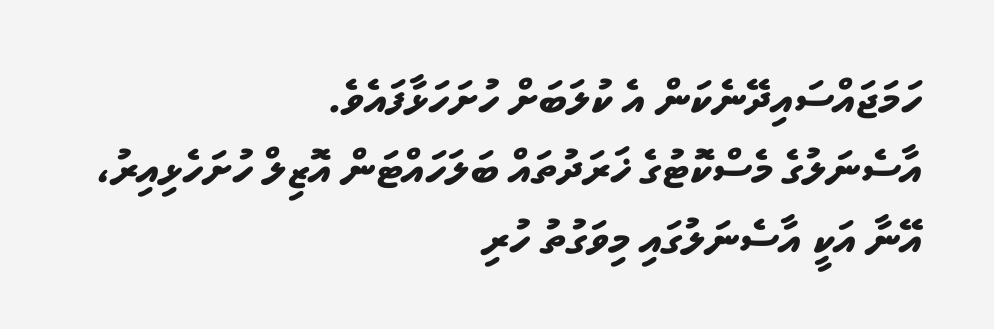ހަމަޖައްސައިދޭނެކަން އެ ކުލަބަށް ހުށަހަޅާފައެވެ.
އާސެނަލުގެ މެސްކޮޓުގެ ޚަރަދުތައް ބަލަހައްޓަން އޮޒިލް ހުށަހެޅިއިރު، އޭނާ އަކީ އާސެނަލުގައި މިވަގުތު ހުރި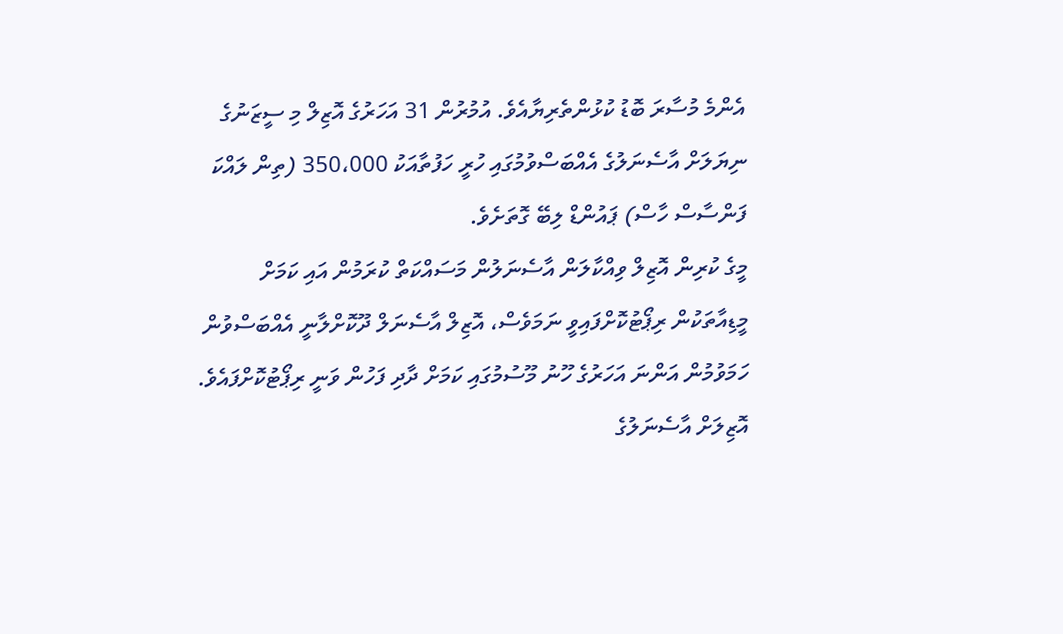އެންމެ މުސާރަ ބޮޑު ކުޅުންތެރިޔާއެވެ. އުމުރުން 31 އަހަރުގެ އޮޒިލް މި ސީޒަނުގެ ނިޔަލަށް އާސެނަލުގެ އެއްބަސްވުމުގައި ހުރީ ހަފުތާއަކު 350،000 (ތިން ލައްކަ ފަންސާސް ހާސް) ޕައުންޑް ލިބޭ ގޮތަށެވެ.
މީގެ ކުރިން އޮޒިލް ވިއްކާލަން އާސެނަލުން މަސައްކަތް ކުރަމުން އައި ކަމަށް މީޑިއާތަކުން ރިޕޯޓުކޮށްފައިވީ ނަމަވެސް، އޮޒިލް އާސެނަލް ދޫކޮށްލާނީ އެއްބަސްވުން ހަމަވުމުން އަންނަ އަހަރުގެ ހޫނު މޫސުމުގައި ކަމަށް ދާދި ފަހުން ވަނީ ރިޕޯޓުކޮށްފައެވެ.
އޮޒިލަށް އާސެނަލުގެ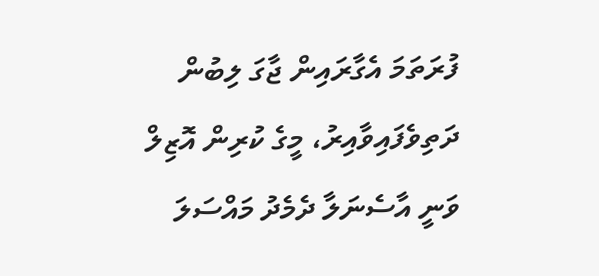ފުރަތަމަ އެގާރައިން ޖާގަ ލިބުން ދަތިވެފައިވާއިރު، މީގެ ކުރިން އޮޒިލް ވަނީ އާސެނަލާ ދެމެދު މައްސަލަ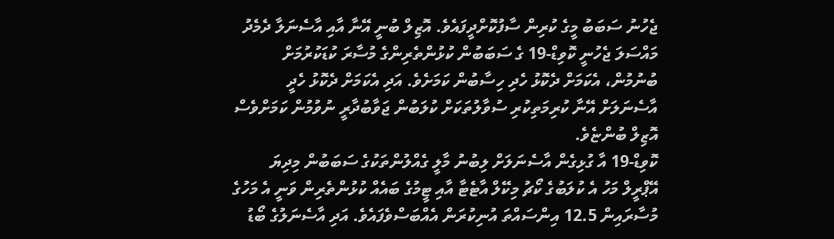ޖެހުނު ސަބަބު މީގެ ކުރިން ސާފުކޮށްދީފައެވެ. އޮޒިލް ބުނީ އޭނާ އާއި އާސެނަލާ ދެމެދު މައްސަލަ ޖެހުނީ ކޮވިޑް-19 ގެ ސަބަބުން ކުޅުންތެރިންގެ މުސާރަ ކުޑަކުރުމަށް ބުނުމުން، އެކަމަށް ދެކޮޅު ހެދި ހިސާބުން ކަމަށެވެ. އަދި އެކަމަށް ދެކޮޅު ހެދީ އާސެނަލަށް އޭނާ ކުރިމަތިކުރި ސުވާލުތަކަށް ކުލަބުން ޖަވާބުދާރީ ނުވުމުން ކަމަށްވެސް އޮޒިލް ބުންޏެވެ.
ކޮވިޑް-19 އާ ގުޅިގެން އާސެނަލަށް ލިބުނު މާލީ ގެއްލުންތަކުގެ ސަބަބުން މިދިޔަ އޭޕްރީލް މަހު އެ ކުލަބުގެ ކޯޗު މިކޭލް އާޓެޓާ އާއި ޓީމުގެ ބައެއް ކުޅުންތެރިން ވަނީ އެ މަހުގެ މުސާރައިން 12.5 އިންސައްތަ އުނިކުރަން އެއްބަސްވެފައެވެ. އަދި އާސެނަލުގެ ބޯޑު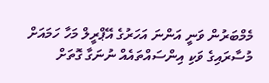މެމްބަރުން ވަނީ އަންނަ އަހަރުގެ އޭޕްރީލް މަހާ ހަމައަށް މުސާރައިގެ ވަކި އިންސައްތައެއް ނުނަގާ ގޮތަށް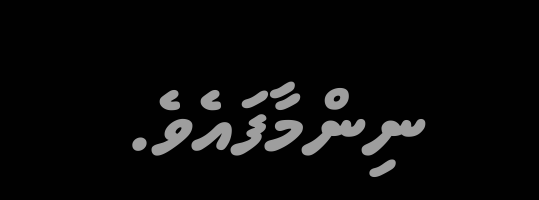ނިންމާފައެވެ.